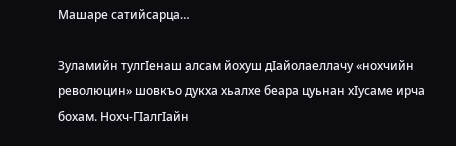Машаре сатийсарца…

Зуламийн тулгIенаш алсам йохуш дIайолаеллачу «нохчийн революцин» шовкъо дукха хьалхе беара цуьнан хIусаме ирча бохам. Нохч-ГIалгIайн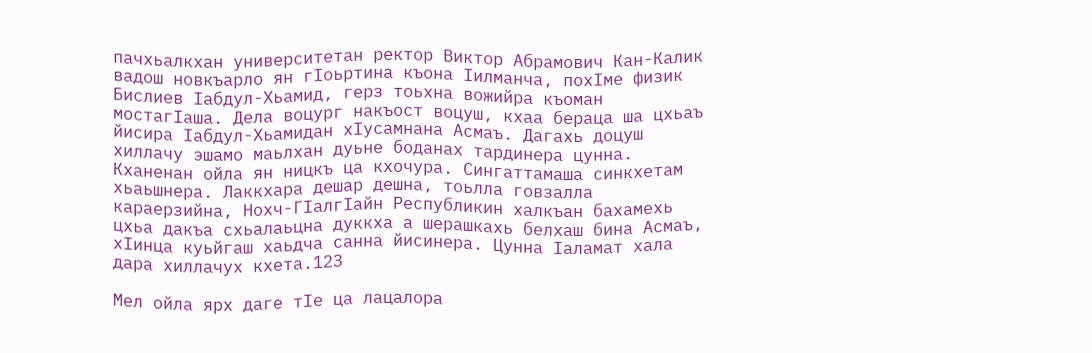пачхьалкхан университетан ректор Виктор Абрамович Кан-Калик вадош новкъарло ян гIоьртина къона Iилманча, похIме физик Бислиев Iабдул-Хьамид, герз тоьхна вожийра къоман мостагIаша. Дела воцург накъост воцуш, кхаа бераца ша цхьаъ йисира Iабдул-Хьамидан хIусамнана Асмаъ. Дагахь доцуш хиллачу эшамо маьлхан дуьне боданах тардинера цунна. Кханенан ойла ян ницкъ ца кхочура. Сингаттамаша синкхетам хьаьшнера. Лаккхара дешар дешна, тоьлла говзалла караерзийна, Нохч-ГIалгIайн Республикин халкъан бахамехь цхьа дакъа схьалаьцна дуккха а шерашкахь белхаш бина Асмаъ, хIинца куьйгаш хаьдча санна йисинера. Цунна Iаламат хала дара хиллачух кхета.123

Мел ойла ярх даге тIе ца лацалора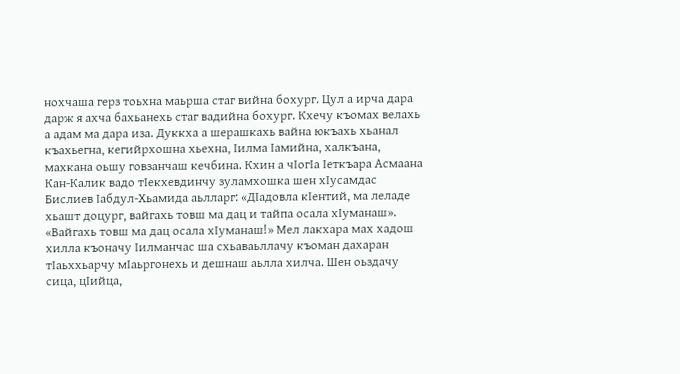нохчаша герз тоьхна маьрша стаг вийна бохург. Цул а ирча дара дарж я ахча бахьанехь стаг вадийна бохург. Кхечу къомах велахь а адам ма дара иза. Дуккха а шерашкахь вайна юкъахь хьанал къахьегна, кегийрхошна хьехна, Iилма Iамийна, халкъана, махкана оьшу говзанчаш кечбина. Кхин а чIогIа Iеткъара Асмаана Кан-Калик вадо тIекхевдинчу зуламхошка шен хIусамдас Бислиев Iабдул-Хьамида аьлларг: «ДIадовла кIентий, ма леладе хьашт доцург, вайгахь товш ма дац и тайпа осала хIуманаш». «Вайгахь товш ма дац осала хIуманаш!» Мел лакхара мах хадош хилла къоначу Iилманчас ша схьаваьллачу къоман дахаран тIаьххьарчу мIаьргонехь и дешнаш аьлла хилча. Шен оьздачу сица, цIийца,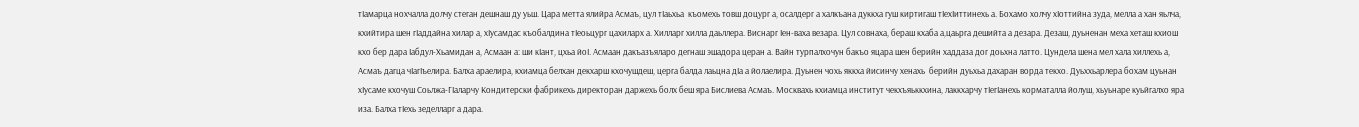тIамарца нохчалла долчу стеган дешнаш ду уьш. Цара метта ялийра Асмаъ, цул тIаьхьа  къомехь товш доцург а, осалдерг а халкъана дуккха гуш киртигаш тIехIиттинехь а. Бохамо холчу хIоттийна зуда, мелла а хан яьлча, кхийтира шен гIаддайна хилар а, хIусамдас къобалдина тIеоьцург цахиларх а. Хилларг хилла даьллера. Виснарг Iен-ваха везара. Цул совнаха, бераш кхаба а,цаьрга дешийта а дезара. Дезаш, дуьненан меха хеташ кхиош кхо бер дара Iабдул-Хьамидан а, Асмаан а: ши кIант, цхьа йоI. Асмаан дакъазъяларо дегнаш эшадора церан а. Вайн турпалхочун бакъо яцара шен берийн хаддаза дог доьхна латто. Цундела шена мел хала хиллехь а, Асмаъ дагца чIагIъелира. Балха араелира, кхиамца белхан декхарш кхочушдеш, церга балда лаьцна дIа а йолаелира. Дуьнен чохь яккха йисинчу хенахь  берийн дуьхьа дахаран ворда текхо. Дуьххьарлера бохам цуьнан хIусаме кхочуш Соьлжа-ГIаларчу Кондитерски фабрикехь директоран даржехь болх беш яра Бислиева Асмаъ. Москвахь кхиамца институт чекхъяьккхина, лаккхарчу тIегIанехь корматалла йолуш, хьуьнаре куьйгалхо яра иза. Балха тIехь зеделларг а дара.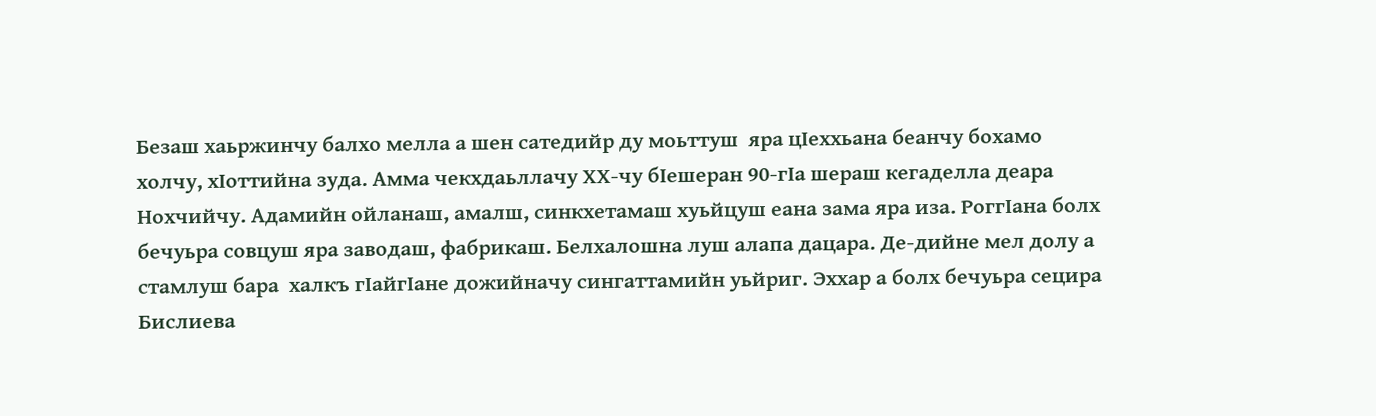Безаш хаьржинчу балхо мелла а шен сатедийр ду моьттуш  яра цIеххьана беанчу бохамо холчу, хIоттийна зуда. Амма чекхдаьллачу ХХ-чу бIешеран 90-гIа шераш кегаделла деара Нохчийчу. Адамийн ойланаш, амалш, синкхетамаш хуьйцуш еана зама яра иза. РоггIана болх бечуьра совцуш яра заводаш, фабрикаш. Белхалошна луш алапа дацара. Де-дийне мел долу а стамлуш бара  халкъ гIайгIане дожийначу сингаттамийн уьйриг. Эххар а болх бечуьра сецира Бислиева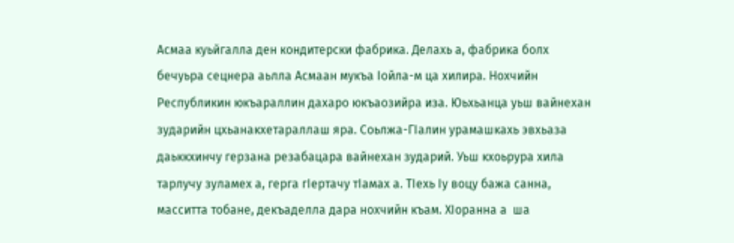Асмаа куьйгалла ден кондитерски фабрика. Делахь а, фабрика болх бечуьра сецнера аьлла Асмаан мукъа Iойла-м ца хилира. Нохчийн Республикин юкъараллин дахаро юкъаозийра иза. Юьхьанца уьш вайнехан зударийн цхьанакхетараллаш яра. Соьлжа-ГIалин урамашкахь эвхьаза даьккхинчу герзана резабацара вайнехан зударий. Уьш кхоьрура хила тарлучу зуламех а, герга гIертачу тIамах а. ТIехь Iу воцу бажа санна, масситта тобане, декъаделла дара нохчийн къам. ХIоранна а  ша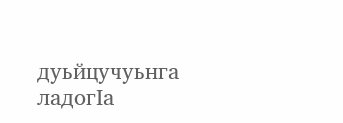дуьйцучуьнга ладогIа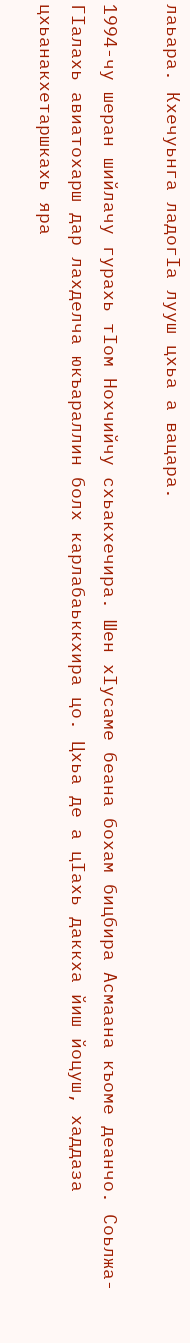лаьара. Кхечуьнга ладогIа лууш цхьа а вацара.

1994-чу шеран шийлачу гурахь тIом Нохчийчу схьакхечира. Шен хIусаме беана бохам бицбира Асмаана къоме деанчо. Соьлжа-ГIалахь авиатохарш дар лахделча юкъараллин болх карлабаьккхира цо. Цхьа де а цIахь даккха йиш йоцуш, хаддаза цхьанакхетаршкахь яра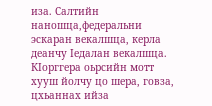иза. Салтийн наношца,федеральни эскаран векалшца, керла деанчу Iедалан векалшца. КIорггера оьрсийн мотт хууш йолчу цо шера, говза, цхьаннах ийза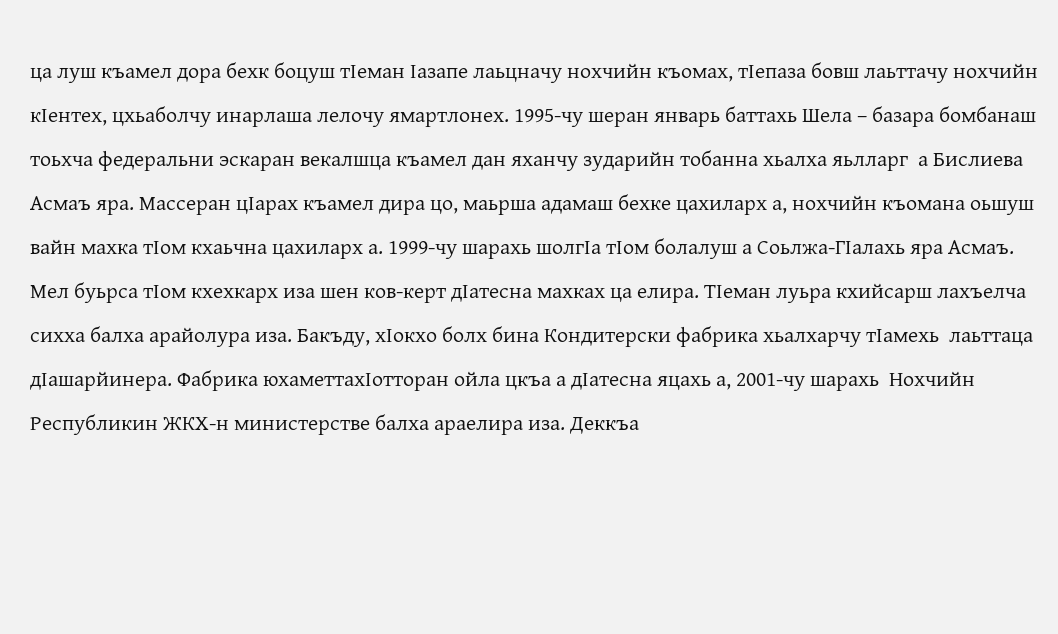ца луш къамел дора бехк боцуш тIеман Iазапе лаьцначу нохчийн къомах, тIепаза бовш лаьттачу нохчийн кIентех, цхьаболчу инарлаша лелочу ямартлонех. 1995-чу шеран январь баттахь Шела – базара бомбанаш тоьхча федеральни эскаран векалшца къамел дан яханчу зударийн тобанна хьалха яьлларг  а Бислиева Асмаъ яра. Массеран цIарах къамел дира цо, маьрша адамаш бехке цахиларх а, нохчийн къомана оьшуш вайн махка тIом кхаьчна цахиларх а. 1999-чу шарахь шолгIа тIом болалуш а Соьлжа-ГIалахь яра Асмаъ. Мел буьрса тIом кхехкарх иза шен ков-керт дIатесна махках ца елира. ТIеман луьра кхийсарш лахъелча сихха балха арайолура иза. Бакъду, хIокхо болх бина Кондитерски фабрика хьалхарчу тIамехь  лаьттаца дIашарйинера. Фабрика юхаметтахIотторан ойла цкъа а дIатесна яцахь а, 2001-чу шарахь  Нохчийн Республикин ЖКХ-н министерстве балха араелира иза. Деккъа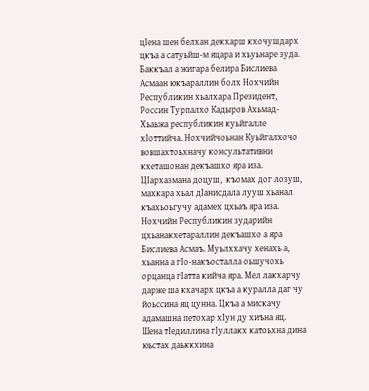цIена шен белхан декхарш кхочушдарх цкъа а сатуьйш-м яцара и хьуьнаре зуда. Баккъал а жигара белира Бислиева Асмаан юкъараллин болх Нохчийн Республикин хьалхара Президент, Россин Турпалхо Кадыров Ахьмад-Хьаьжа республикин куьйгалле хIоттийча. Нохчийчоьнан Куьйгалхочо вовшахтоьхначу консультативни кхеташонан декъашхо яра иза. ЦIархазмана доцуш,  къомах дог лозуш, махкара хьал дIанисдала лууш хьанал къахьоьгучу адамех цхьаъ яра иза. Нохчийн Республикин зударийн цхьанакхетараллин декъашхо а яра Бислиева Асмаъ. Муьлххачу хенахь а, хьанна а гIо-накъосталла оьшучохь орцанца гIатта кийча яра. Мел лакхарчу дарже ша кхачарх цкъа а куралла даг чу йоьссина яц цунна. Цкъа а мискачу адамашна петохар хIун ду хиъна яц. Шена тIедиллина гIуллакх катоьхна дина юьстах даьккхина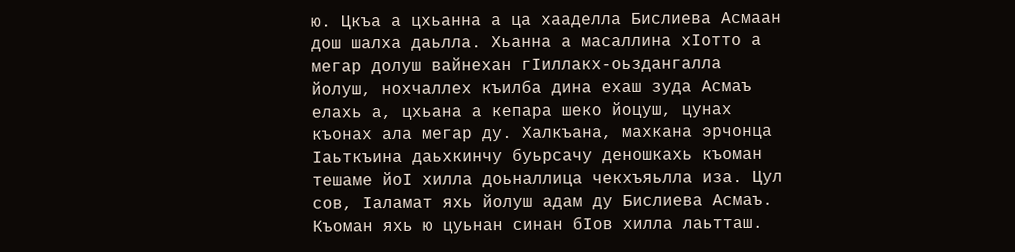ю. Цкъа а цхьанна а ца хааделла Бислиева Асмаан дош шалха даьлла. Хьанна а масаллина хIотто а мегар долуш вайнехан гIиллакх-оьздангалла  йолуш, нохчаллех къилба дина ехаш зуда Асмаъ елахь а, цхьана а кепара шеко йоцуш, цунах къонах ала мегар ду. Халкъана, махкана эрчонца Iаьткъина даьхкинчу буьрсачу деношкахь къоман тешаме йоI хилла доьналлица чекхъяьлла иза. Цул сов, Iаламат яхь йолуш адам ду Бислиева Асмаъ. Къоман яхь ю цуьнан синан бIов хилла лаьтташ.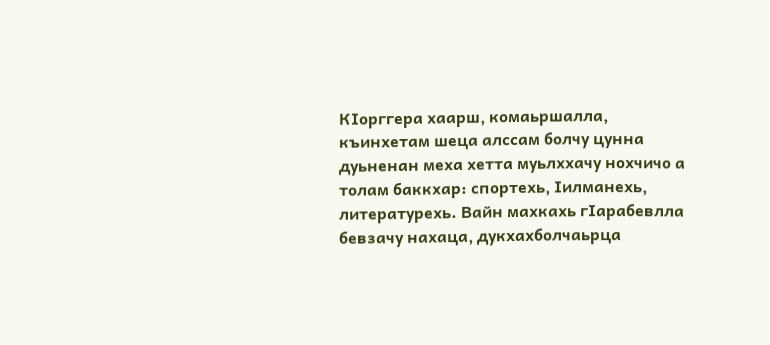КIорггера хаарш, комаьршалла, къинхетам шеца алссам болчу цунна дуьненан меха хетта муьлххачу нохчичо а толам баккхар: спортехь, Iилманехь, литературехь. Вайн махкахь гIарабевлла бевзачу нахаца, дукхахболчаьрца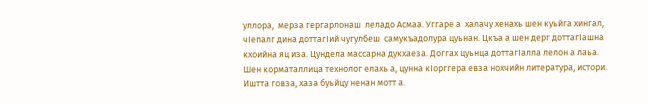уллора,  мерза гергарлонаш  леладо Асмаа. Уггаре а  халачу хенахь шен куьйга хингал, чIепалг дина доттагIий чугулбеш  самукъадолура цуьнан. Цкъа а шен дерг доттагIашна кхоийна яц иза. Цундела массарна дукхаеза. Доггах цуьнца доттагIалла лелон а лаьа. Шен корматаллица технолог елахь а, цунна кIорггера евза нохчийн литература, истори. Иштта говза, хаза буьйцу ненан мотт а.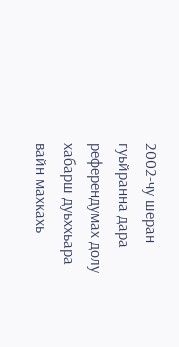2002-чу шеран гуьйранна дара референдумах долу хабарш дуьххьара вайн махкахь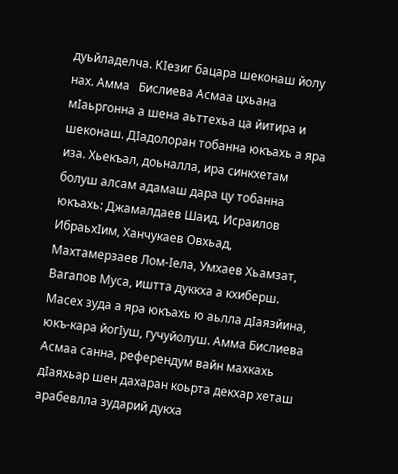дуьйладелча. КIезиг бацара шеконаш йолу нах. Амма   Бислиева Асмаа цхьана мIаьргонна а шена аьттехьа ца йитира и шеконаш. ДIадолоран тобанна юкъахь а яра иза. Хьекъал, доьналла, ира синкхетам болуш алсам адамаш дара цу тобанна юкъахь: Джамалдаев Шаид, Исраилов ИбраьхIим, Ханчукаев Овхьад, Махтамерзаев Лом-Iела, Умхаев Хьамзат, Вагапов Муса, иштта дуккха а кхиберш. Масех зуда а яра юкъахь ю аьлла дIаязйина, юкъ-кара йогIуш, гучуйолуш. Амма Бислиева Асмаа санна, референдум вайн махкахь дIаяхьар шен дахаран коьрта декхар хеташ арабевлла зударий дукха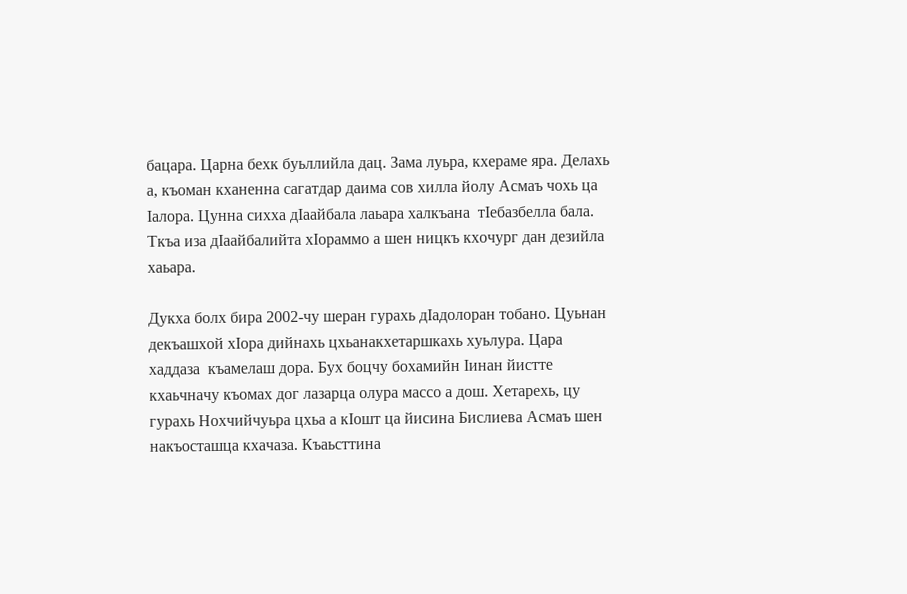бацара. Царна бехк буьллийла дац. Зама луьра, кхераме яра. Делахь а, къоман кханенна сагатдар даима сов хилла йолу Асмаъ чохь ца Iалора. Цунна сихха дIаайбала лаьара халкъана  тIебазбелла бала. Ткъа иза дIаайбалийта хIораммо а шен ницкъ кхочург дан дезийла хаьара.

Дукха болх бира 2002-чу шеран гурахь дIадолоран тобано. Цуьнан декъашхой хIора дийнахь цхьанакхетаршкахь хуьлура. Цара хаддаза  къамелаш дора. Бух боцчу бохамийн Iинан йистте кхаьчначу къомах дог лазарца олура массо а дош. Хетарехь, цу гурахь Нохчийчуьра цхьа а кIошт ца йисина Бислиева Асмаъ шен накъосташца кхачаза. Къаьсттина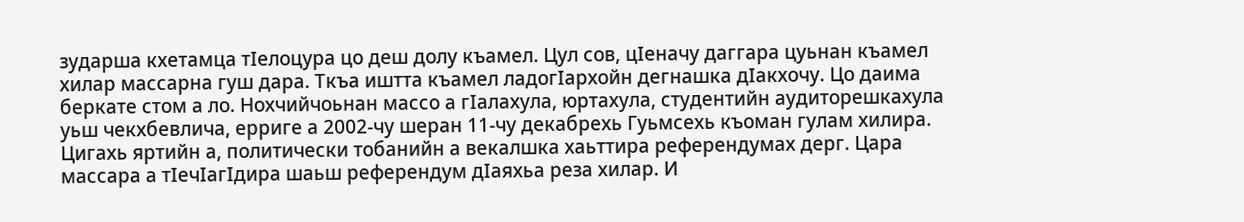зударша кхетамца тIелоцура цо деш долу къамел. Цул сов, цIеначу даггара цуьнан къамел хилар массарна гуш дара. Ткъа иштта къамел ладогIархойн дегнашка дIакхочу. Цо даима беркате стом а ло. Нохчийчоьнан массо а гIалахула, юртахула, студентийн аудиторешкахула уьш чекхбевлича, ерриге а 2002-чу шеран 11-чу декабрехь Гуьмсехь къоман гулам хилира. Цигахь яртийн а, политически тобанийн а векалшка хаьттира референдумах дерг. Цара массара а тIечIагIдира шаьш референдум дIаяхьа реза хилар. И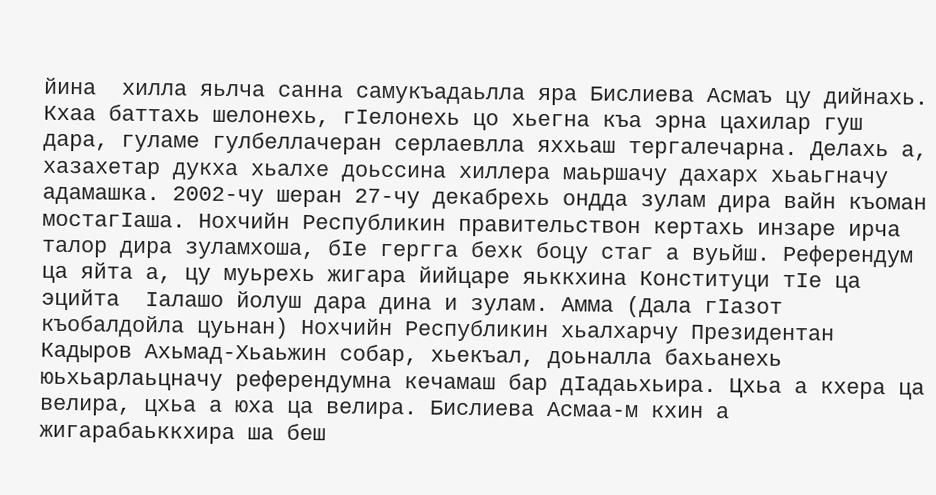йина  хилла яьлча санна самукъадаьлла яра Бислиева Асмаъ цу дийнахь. Кхаа баттахь шелонехь, гIелонехь цо хьегна къа эрна цахилар гуш дара, гуламе гулбеллачеран серлаевлла яххьаш тергалечарна. Делахь а, хазахетар дукха хьалхе доьссина хиллера маьршачу дахарх хьаьгначу адамашка. 2002-чу шеран 27-чу декабрехь ондда зулам дира вайн къоман мостагIаша. Нохчийн Республикин правительствон кертахь инзаре ирча талор дира зуламхоша, бIе гергга бехк боцу стаг а вуьйш. Референдум ца яйта а, цу муьрехь жигара йийцаре яьккхина Конституци тIе ца эцийта  Iалашо йолуш дара дина и зулам. Амма (Дала гIазот къобалдойла цуьнан) Нохчийн Республикин хьалхарчу Президентан Кадыров Ахьмад-Хьаьжин собар, хьекъал, доьналла бахьанехь юьхьарлаьцначу референдумна кечамаш бар дIадаьхьира. Цхьа а кхера ца велира, цхьа а юха ца велира. Бислиева Асмаа-м кхин а  жигарабаьккхира ша беш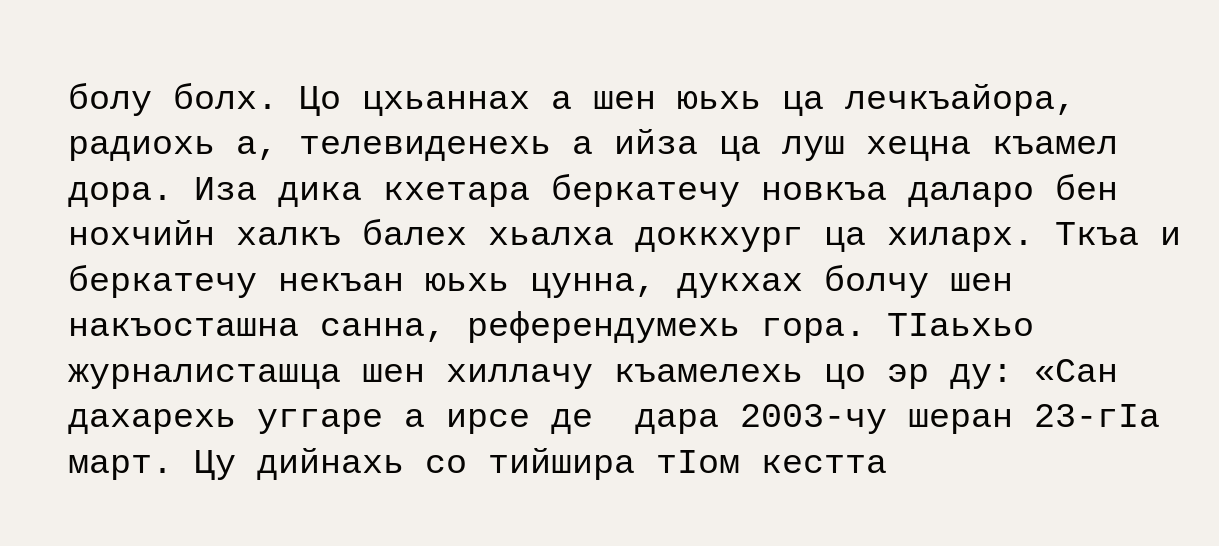болу болх. Цо цхьаннах а шен юьхь ца лечкъайора, радиохь а, телевиденехь а ийза ца луш хецна къамел дора. Иза дика кхетара беркатечу новкъа даларо бен нохчийн халкъ балех хьалха доккхург ца хиларх. Ткъа и беркатечу некъан юьхь цунна, дукхах болчу шен накъосташна санна, референдумехь гора. ТIаьхьо журналисташца шен хиллачу къамелехь цо эр ду: «Сан дахарехь уггаре а ирсе де  дара 2003-чу шеран 23-гIа март. Цу дийнахь со тийшира тIом кестта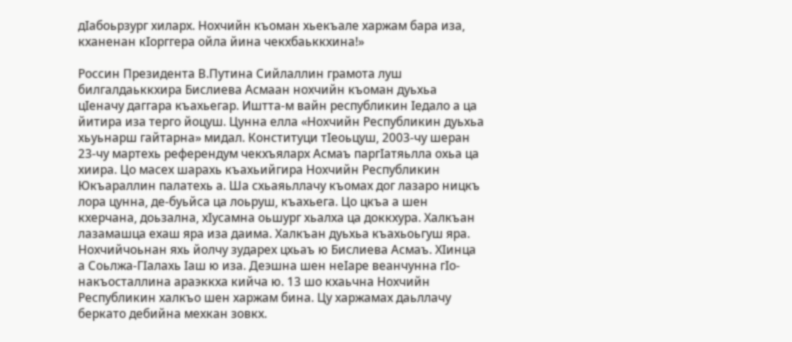дIабоьрзург хиларх. Нохчийн къоман хьекъале харжам бара иза, кханенан кIорггера ойла йина чекхбаьккхина!»

Россин Президента В.Путина Сийлаллин грамота луш билгалдаьккхира Бислиева Асмаан нохчийн къоман дуьхьа цIеначу даггара къахьегар. Иштта-м вайн республикин Iедало а ца йитира иза терго йоцуш. Цунна елла «Нохчийн Республикин дуьхьа хьуьнарш гайтарна» мидал. Конституци тIеоьцуш, 2003-чу шеран 23-чу мартехь референдум чекхъяларх Асмаъ паргIатяьлла охьа ца хиира. Цо масех шарахь къахьийгира Нохчийн Республикин Юкъараллин палатехь а. Ша схьаяьллачу къомах дог лазаро ницкъ лора цунна, де-буьйса ца лоьруш, къахьега. Цо цкъа а шен кхерчана, доьзална, хIусамна оьшург хьалха ца доккхура. Халкъан лазамашца ехаш яра иза даима. Халкъан дуьхьа къахьоьгуш яра. Нохчийчоьнан яхь йолчу зударех цхьаъ ю Бислиева Асмаъ. ХIинца а Соьлжа-ГIалахь Iаш ю иза. Деэшна шен неIаре веанчунна гIо-накъосталлина араэккха кийча ю. 13 шо кхаьчна Нохчийн Республикин халкъо шен харжам бина. Цу харжамах даьллачу беркато дебийна мехкан зовкх.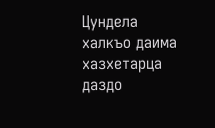Цундела халкъо даима хазхетарца даздо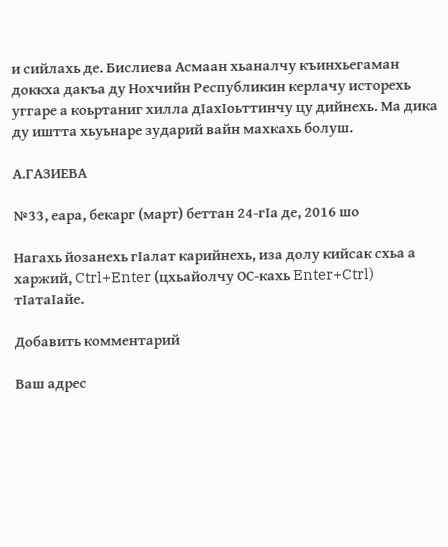и сийлахь де. Бислиева Асмаан хьаналчу къинхьегаман доккха дакъа ду Нохчийн Республикин керлачу исторехь уггаре а коьртаниг хилла дIахIоьттинчу цу дийнехь. Ма дика ду иштта хьуьнаре зударий вайн махкахь болуш.

А.ГАЗИЕВА

№33, еара, бекарг (март) беттан 24-гIа де, 2016 шо

Нагахь йозанехь гIалат карийнехь, иза долу кийсак схьа а харжий, Ctrl+Enter (цхьайолчу ОС-кахь Enter+Ctrl) тIатаIайе.

Добавить комментарий

Ваш адрес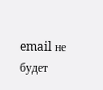email не будет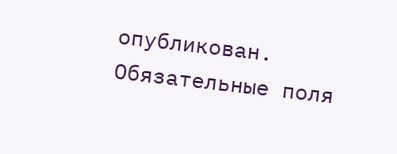опубликован. Обязательные поля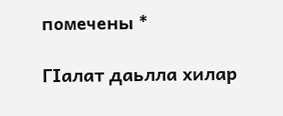помечены *

ГIалат даьлла хилар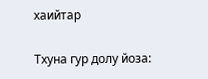хаийтар

Тхуна гур долу йоза: